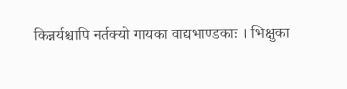किन्नर्यश्चापि नर्तक्यो गायका वाद्यभाण्डकाः । भिक्षुका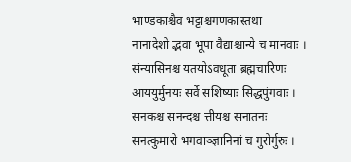भाण्डकाश्चैव भट्टाश्चगणकास्तथा
नानादेशो द्भवा भूपा वैद्याश्चान्ये च मानवाः । संन्यासिनश्च यतयोऽवधूता ब्रह्मचारिणः
आययुर्मुनयः सर्वे सशिष्याः सिद्धपुंगवाः । सनकश्च सनन्दश्च त्तीयश्च सनातनः
सनत्कुमारो भगवाञ्ज्ञानिनां च गुरोर्गुरुः ।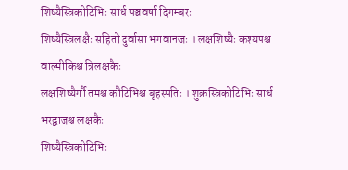शिष्यैस्त्रिकोटिभिः सार्ध पञ्चवर्षा दिगम्बरः
शिष्यैस्त्रिलक्षैः सहितो दुर्वासा भगवानजः । लक्षशिष्यैः कश्यपश्च वाल्मीकिश्च त्रिलक्षकैः
लक्षशिष्यैर्गौ तमश्च कौटिभिश्च बृहस्पतिः । शुक्रस्त्रिकोटिभिः सार्ध भरद्वाजश्च लक्षकैः
शिष्यैस्त्रिकोटिभिः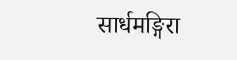सार्धमङ्गिरा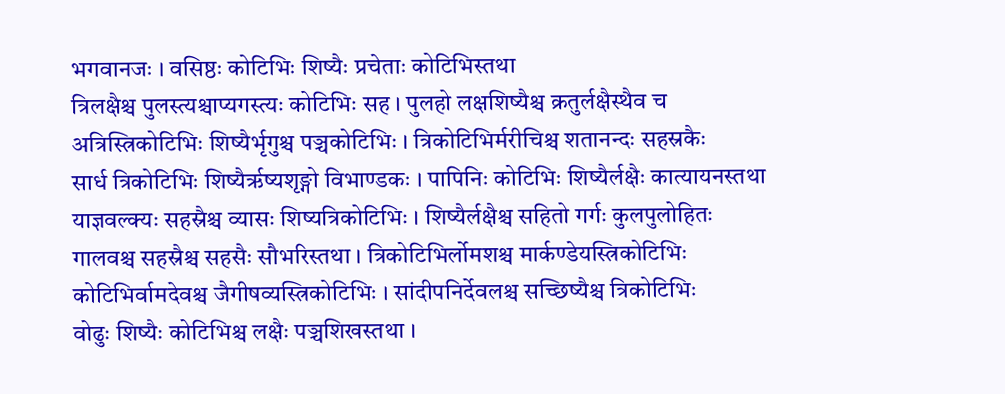भगवानजः । वसिष्ठः कोटिभिः शिष्यैः प्रचेताः कोटिभिस्तथा
त्रिलक्षैश्च पुलस्त्यश्चाप्यगस्त्यः कोटिभिः सह । पुलहो लक्षशिष्यैश्च क्रतुर्लक्षैस्थैव च
अत्रिस्त्रिकोटिभिः शिष्यैर्भृगुश्च पञ्चकोटिभिः । त्रिकोटिभिर्मरीचिश्च शतानन्दः सहस्रकैः
सार्ध त्रिकोटिभिः शिष्यैर्ऋष्यशृङ्गो विभाण्डकः । पापिनिः कोटिभिः शिष्यैर्लक्षैः कात्यायनस्तथा
याज्ञवल्क्यः सहस्रैश्च व्यासः शिष्यत्रिकोटिभिः । शिष्यैर्लक्षैश्च सहितो गर्गः कुलपुलोहितः
गालवश्च सहस्रैश्च सहसैः सौभरिस्तथा । त्रिकोटिभिर्लोमशश्च मार्कण्डेयस्त्रिकोटिभिः
कोटिभिर्वामदेवश्च जैगीषव्यस्त्रिकोटिभिः । सांदीपनिर्देवलश्च सच्छिष्यैश्च त्रिकोटिभिः
वोढुः शिष्यैः कोटिभिश्च लक्षैः पञ्चशिखस्तथा ।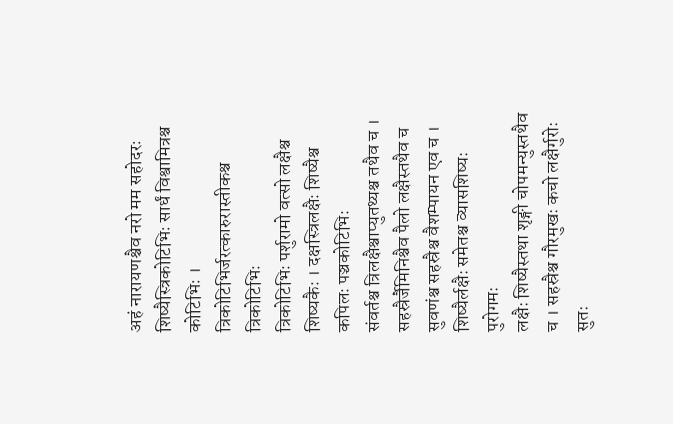अहं नारायणश्चैव नरो मम सहोदरः
शिष्यैस्त्रिकोटिभिः सार्धं विश्वामित्रश्च कोटिभिः । त्रिकोटिभिर्जरत्कारुरास्तीकश्च त्रिकोटिभिः
त्रिकोटिभिः पर्शुरामो वत्सो लक्षैश्च शिष्यकैः । दक्षस्त्रिलक्षैः शिष्यैश्च कपिलः पञ्चकोटिभिः
संवर्तश्च त्रिलक्षैश्चाप्युतथ्यश्च तथैव च । सहस्रैर्जैमिनिश्चैव पैलो लक्षैस्तथैव च
सुवणंश्च सहस्रैश्च वैशम्पायन एव च । शिष्यैर्लक्षैः समेतश्च व्यासशिष्यः पुरोगमः
लक्षैः शिष्यैस्तथा शृङ्गी चोपमन्युस्तथैव च । सहस्रैश्च गौरमुखः कचो लक्षैर्गुरोः सुतः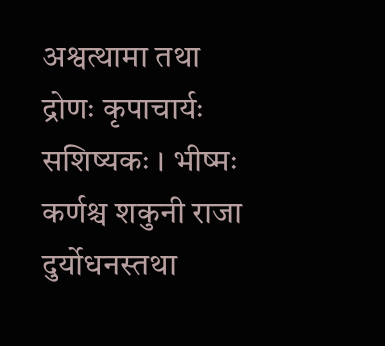अश्वत्थामा तथा द्रोणः कृपाचार्यः सशिष्यकः । भीष्मः कर्णश्च शकुनी राजा दुर्योधनस्तथा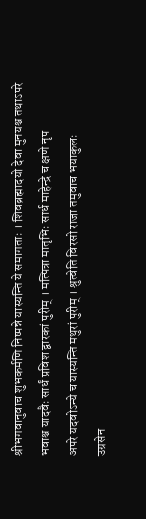श्रीभगवानुवाच शुभकर्मणि निष्पन्ने यास्यन्ति ये समागताः । शिवब्रह्मादयो देवा मुनयश्च तथाऽपरे
भवाश्च यादवैः सार्धं प्रविश द्वारकां पुरीम् । मत्पित्रा मातृभिः सार्ध माहेन्द्रे च क्षणे नृप
अपरे यदवोऽन्ये च यास्यन्ति मथुरां पुरीम् । श्रुत्वेति विरसो राजा तमुवाच भयाकुलः
उग्रसेन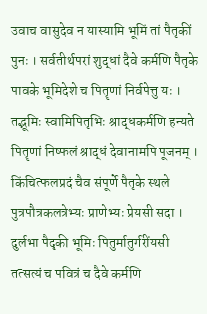उवाच वासुदेव न यास्यामि भूमिं तां पैतृकीं पुनः । सर्वतीर्थपरां शुद्धां दैवे कर्मणि पैतृके
पावके भूमिदेशे च पितॄणां निर्वपेत्तु यः । तद्भूमिः स्वामिपितृभिः श्राद्धकर्मणि हन्यते
पितॄणां निष्फलं श्राद्धं देवानामपि पूजनम् । किंचित्फलप्रदं चैव संपूर्णे पैतृके स्थले
पुत्रपौत्रकलत्रेभ्यः प्राणेभ्यः प्रेयसी सदा । दुर्लभा पैदृकी भूमिः पितुर्मातुर्गरींयसी
तत्सत्यं च पवित्रं च दैवे कर्मणि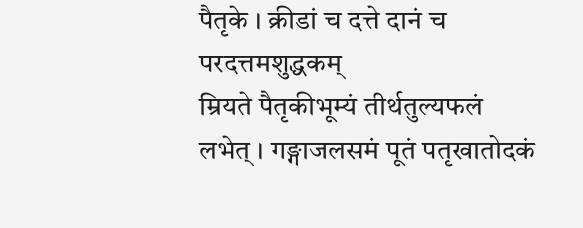पैतृके । क्रीडां च दत्ते दानं च परदत्तमशुद्धकम्
म्रियते पैतृकीभूम्यं तीर्थतुल्यफलं लभेत् । गङ्गाजलसमं पूतं पतृखातोदकं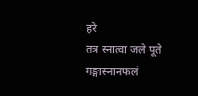हरे
तत्र स्नात्वा जले पूते गङ्गास्नानफलं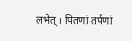लभेत् । पितणां तर्पणां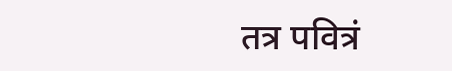तत्र पवित्रं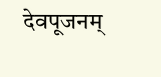देवपूजनम्